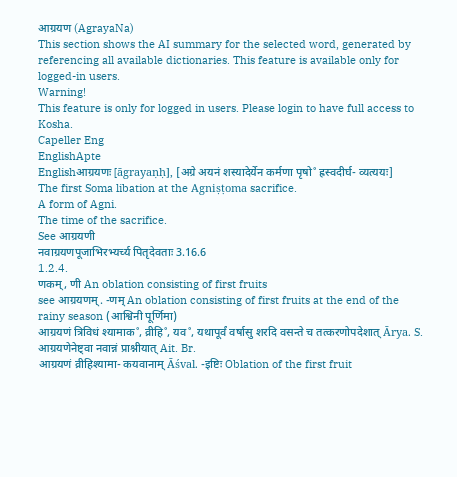आग्रयण (AgrayaNa)
This section shows the AI summary for the selected word, generated by referencing all available dictionaries. This feature is available only for logged-in users.
Warning!
This feature is only for logged in users. Please login to have full access to Kosha.
Capeller Eng
EnglishApte
Englishआग्रयणः [āgrayaṇḥ], [अग्रे अयनं शस्यादेर्येन कर्मणा पृषो˚ ह्रस्वदीर्घ- व्यत्ययः]
The first Soma libation at the Agniṣṭoma sacrifice.
A form of Agni.
The time of the sacrifice.
See आग्रयणी
नवाग्रयणपूजाभिरभ्यर्च्य पितृदेवताः 3.16.6
1.2.4.
णकम्, णी An oblation consisting of first fruits
see आग्रयणम्. -णम् An oblation consisting of first fruits at the end of the rainy season (आश्विनी पूर्णिमा)
आग्रयणं त्रिविधं श्यामाक˚, व्रीहि˚, यव˚, यथापूर्वं वर्षासु शरदि वसन्ते च तत्करणोपदेशात् Ārya. S.
आग्रयणेनेष्ट्वा नवान्नं प्राश्नीयात् Ait. Br.
आग्रयणं व्रीहिश्यामा- कयवानाम् Āśval. -इष्टिः Oblation of the first fruit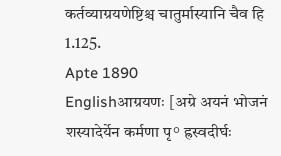कर्तव्याग्रयणेष्टिश्च चातुर्मास्यानि चैव हि 1.125.
Apte 1890
Englishआग्रयणः [अग्रे अयनं भोजनं शस्यादेर्येन कर्मणा पृ° ह्रस्वदीर्घः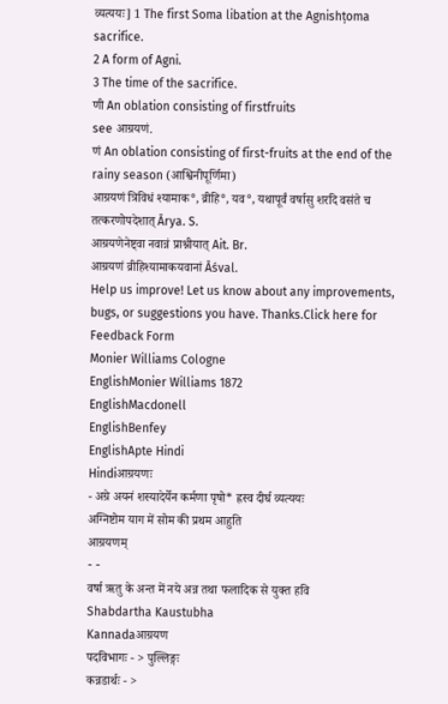व्यत्ययः] 1 The first Soma libation at the Agnishṭoma sacrifice.
2 A form of Agni.
3 The time of the sacrifice.
णी An oblation consisting of firstfruits
see आग्रयणं.
णं An oblation consisting of first-fruits at the end of the rainy season (आश्विनीपूर्णिमा)
आग्रयणं त्रिविधं श्यामाक°, व्रीहि°, यव°, यथापूर्वं वर्षासु शरदि वसंते च तत्करणोपदेशात् Ārya. S.
आग्रयणेनेष्ट्वा नवान्नं प्राश्नीयात् Ait. Br.
आग्रयणं व्रीहिश्यामाकयवानां Āśval.
Help us improve! Let us know about any improvements, bugs, or suggestions you have. Thanks.Click here for Feedback Form
Monier Williams Cologne
EnglishMonier Williams 1872
EnglishMacdonell
EnglishBenfey
EnglishApte Hindi
Hindiआग्रयणः
- अग्रे अयनं शस्यादेर्येन कर्मणा पृषो* ह्रस्व दीर्घ व्यत्ययः
अग्निष्टोम याग में सोम की प्रथम आहुति
आग्रयणम्
- -
वर्षा ऋतु के अन्त में नये अन्न तथा फलादिक से युक्त हवि
Shabdartha Kaustubha
Kannadaआग्रयण
पदविभागः - > पुल्लिङ्गः
कन्नडार्थः - >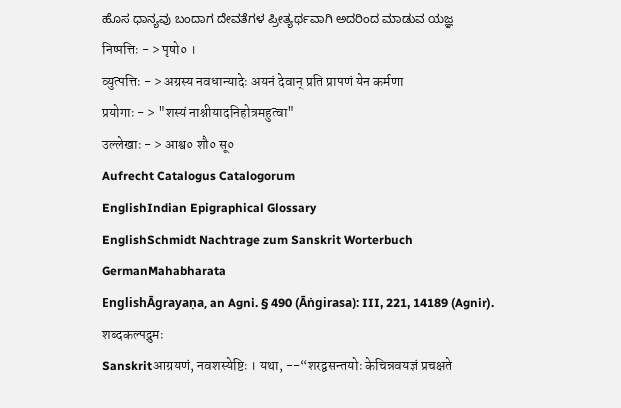ಹೊಸ ಧಾನ್ಯವು ಬಂದಾಗ ದೇವತೆಗಳ ಪ್ರೀತ್ಯರ್ಥವಾಗಿ ಅದರಿಂದ ಮಾಡುವ ಯಜ್ಞ
निष्पत्तिः - > पृषो० ।
व्युत्पत्तिः - > अग्रस्य नवधान्यादेः अयनं देवान् प्रति प्रापणं येन कर्मणा
प्रयोगाः - > "शस्यं नाश्नीयादनिहोत्रमहुत्वा"
उल्लेखाः - > आश्व० शौ० सू०
Aufrecht Catalogus Catalogorum
EnglishIndian Epigraphical Glossary
EnglishSchmidt Nachtrage zum Sanskrit Worterbuch
GermanMahabharata
EnglishĀgrayaṇa, an Agni. § 490 (Āṅgirasa): III, 221, 14189 (Agnir).
शब्दकल्पद्रुमः
Sanskritआग्रयणं, नवशस्येष्टिः । यथा, --“शरद्वसन्तयोः केचिन्नवयज्ञं प्रचक्षते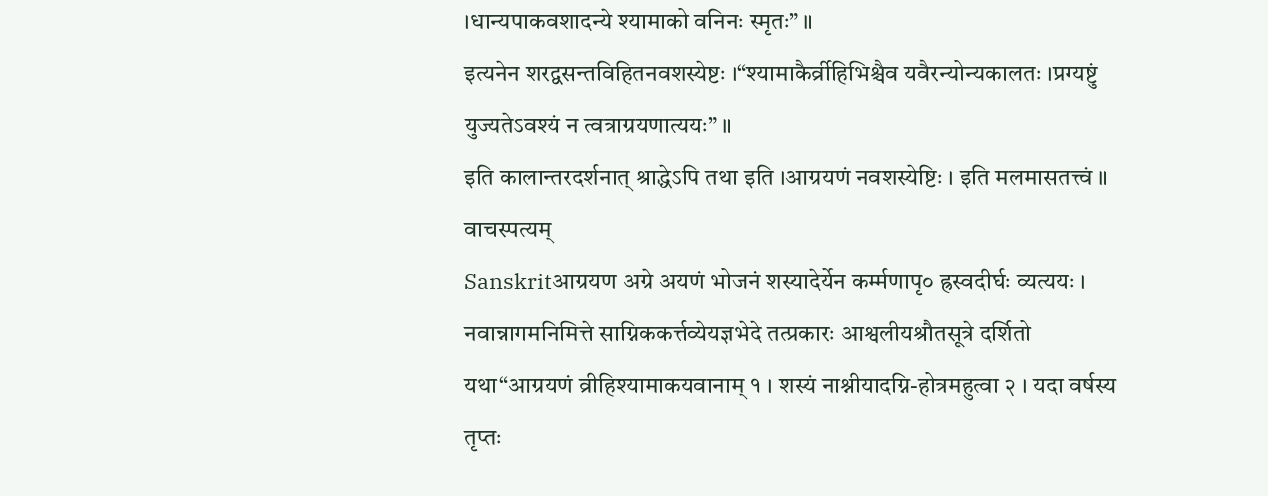।धान्यपाकवशादन्ये श्यामाको वनिनः स्मृतः” ॥
इत्यनेन शरद्वसन्तविहितनवशस्येष्टः ।“श्यामाकैर्व्रीहिभिश्चैव यवैरन्योन्यकालतः ।प्रग्यष्टुं युज्यतेऽवश्यं न त्वत्राग्रयणात्ययः” ॥
इति कालान्तरदर्शनात् श्राद्धेऽपि तथा इति ।आग्रयणं नवशस्येष्टिः । इति मलमासतत्त्वं ॥
वाचस्पत्यम्
Sanskritआग्रयण अग्रे अयणं भोजनं शस्यादेर्येन कर्म्मणापृ० ह्रस्वदीर्घः व्यत्ययः । नवान्नागमनिमित्ते साग्निककर्त्तव्येयज्ञभेदे तत्प्रकारः आश्वलीयश्रौतसूत्रे दर्शितो यथा“आग्रयणं व्रीहिश्यामाकयवानाम् १ । शस्यं नाश्नीयादग्नि-होत्रमहुत्वा २ । यदा वर्षस्य तृप्तः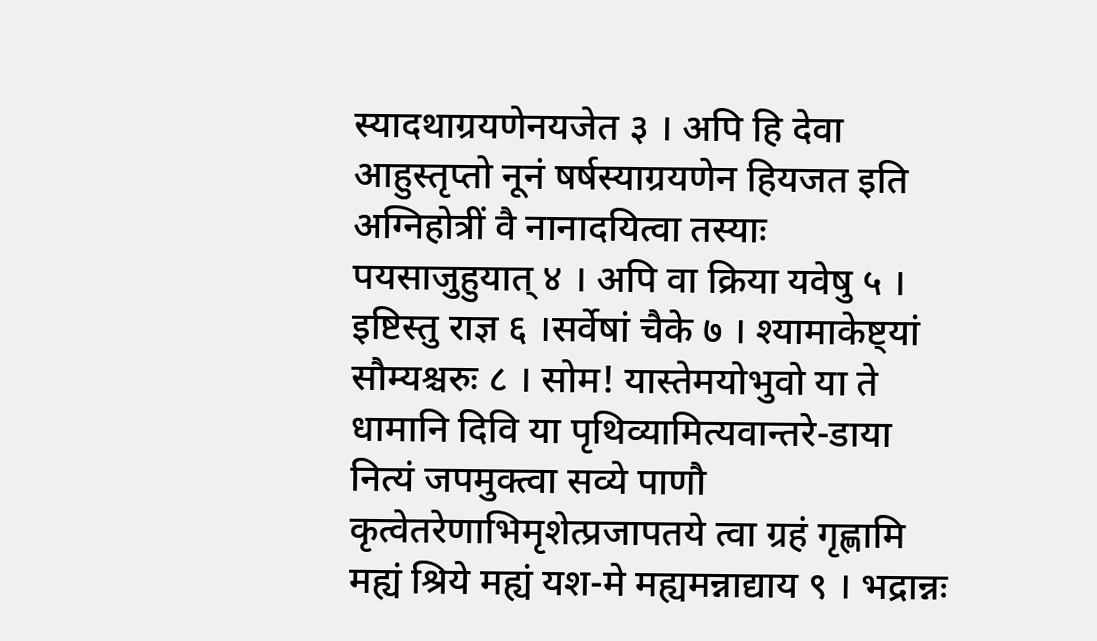स्यादथाग्रयणेनयजेत ३ । अपि हि देवा आहुस्तृप्तो नूनं षर्षस्याग्रयणेन हियजत इति अग्निहोत्रीं वै नानादयित्वा तस्याः पयसाजुहुयात् ४ । अपि वा क्रिया यवेषु ५ । इष्टिस्तु राज्ञ ६ ।सर्वेषां चैके ७ । श्यामाकेष्ट्यां सौम्यश्चरुः ८ । सोम! यास्तेमयोभुवो या ते धामानि दिवि या पृथिव्यामित्यवान्तरे-डाया नित्यं जपमुक्त्वा सव्ये पाणौ कृत्वेतरेणाभिमृशेत्प्रजापतये त्वा ग्रहं गृह्णामि मह्यं श्रिये मह्यं यश-मे मह्यमन्नाद्याय ९ । भद्रान्नः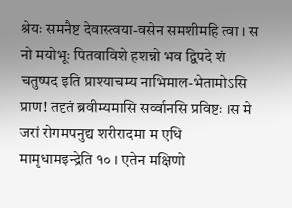श्रेयः समनैष्ट देवास्त्वया-वसेन समशीमहि त्वा । स नो मयोभूः पितवाविशे हशन्नो भव द्विपदे शं चतुष्पद इति प्राश्याचम्य नाभिमाल-भेतामोऽसि प्राण! तदृतं ब्रवीम्यमासि सर्व्वानसि प्रविष्टः ।स मे जरां रोगमपनुद्य शरीरादमा म एधि मामृधामइन्द्रेति १० । एतेन मक्षिणो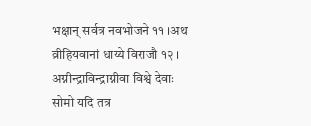भक्षान् सर्वत्र नवभोजने ११ ।अथ व्रीहियवानां धाय्ये विराजौ १२ । अग्नीन्द्राविन्द्राग्नीवा विश्वे देवाः सोमो यदि तत्र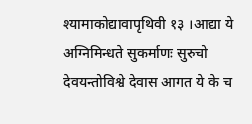श्यामाकोद्यावापृथिवी १३ ।आद्या ये अग्निमिन्धते सुकर्माणः सुरुचो देवयन्तोविश्वे देवास आगत ये के च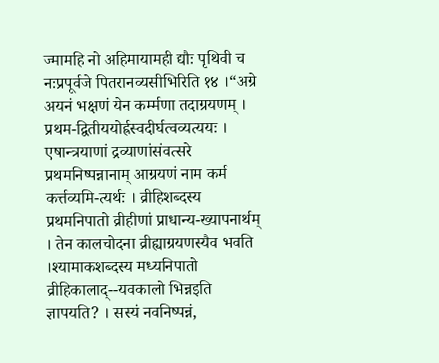ज्मामहि नो अहिमायामही द्यौः पृथिवी च नःप्रपूर्वजे पितरानव्यसीभिरिति १४ ।“अग्रे अयनं भक्षणं येन कर्म्मणा तदाग्रयणम् । प्रथम-द्वितीययोर्ह्रस्वदीर्घत्वव्यत्ययः । एषान्त्रयाणां द्रव्याणांसंवत्सरे प्रथमनिष्पन्नानाम् आग्रयणं नाम कर्म कर्त्तव्यमि-त्यर्थः । व्रीहिशब्दस्य प्रथमनिपातो व्रीहीणां प्राधान्य-ख्यापनार्थम् । तेन कालचोदना व्रीह्याग्रयणस्यैव भवति ।श्यामाकशब्दस्य मध्यनिपातो व्रीहिकालाद्--यवकालो भिन्नइति ज्ञापयति? । सस्यं नवनिष्पन्नं,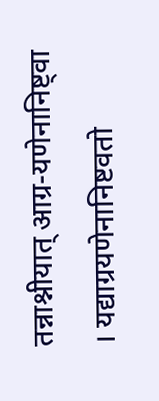तन्नाश्नीयात् आग्र-यणेनानिष्ट्वा । यद्याग्रयणेनानिष्टवतो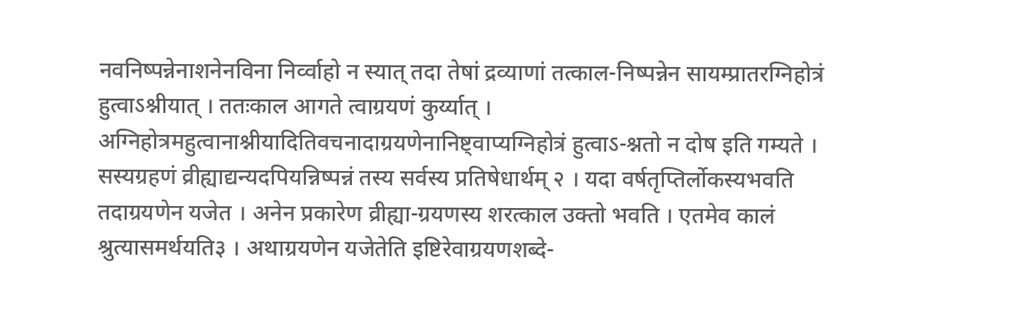नवनिष्पन्नेनाशनेनविना निर्व्वाहो न स्यात् तदा तेषां द्रव्याणां तत्काल-निष्पन्नेन सायम्प्रातरग्निहोत्रं हुत्वाऽश्नीयात् । ततःकाल आगते त्वाग्रयणं कुर्य्यात् । अग्निहोत्रमहुत्वानाश्नीयादितिवचनादाग्रयणेनानिष्ट्वाप्यग्निहोत्रं हुत्वाऽ-श्नतो न दोष इति गम्यते । सस्यग्रहणं व्रीह्याद्यन्यदपियन्निष्पन्नं तस्य सर्वस्य प्रतिषेधार्थम् २ । यदा वर्षतृप्तिर्लोकस्यभवति तदाग्रयणेन यजेत । अनेन प्रकारेण व्रीह्या-ग्रयणस्य शरत्काल उक्तो भवति । एतमेव कालं श्रुत्यासमर्थयति३ । अथाग्रयणेन यजेतेति इष्टिरेवाग्रयणशब्दे-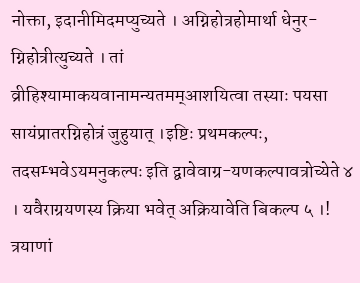नोक्ता, इदानीमिदमप्युच्यते । अग्निहोत्रहोमार्था धेनुर-ग्निहोत्रीत्युच्यते । तां व्रीहिश्यामाकयवानामन्यतमम्आशयित्वा तस्याः पयसा सायंप्रातरग्निहोत्रं जुहुयात् ।इष्टिः प्रथमकल्पः, तदसम्भवेऽयमनुकल्पः इति द्वावेवाग्र-यणकल्पावत्रोच्येते ४ । यवैराग्रयणस्य क्रिया भवेत् अक्रियावेति बिकल्प ५ ।! त्रयाणां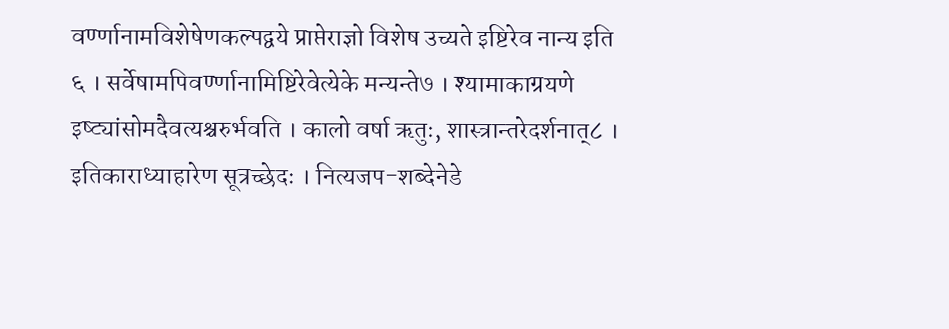वर्ण्णानामविशेषेणकल्पद्वये प्राप्तेराज्ञो विशेष उच्यते इष्टिरेव नान्य इति ६ । सर्वेषामपिवर्ण्णानामिष्टिरेवेत्येके मन्यन्ते७ । श्यामाकाग्रयणे इष्ट्यांसोमदैवत्यश्चरुर्भवति । कालो वर्षा ऋतुः, शास्त्रान्तरेदर्शनात्८ । इतिकाराध्याहारेण सूत्रच्छेदः । नित्यजप-शब्देनेडे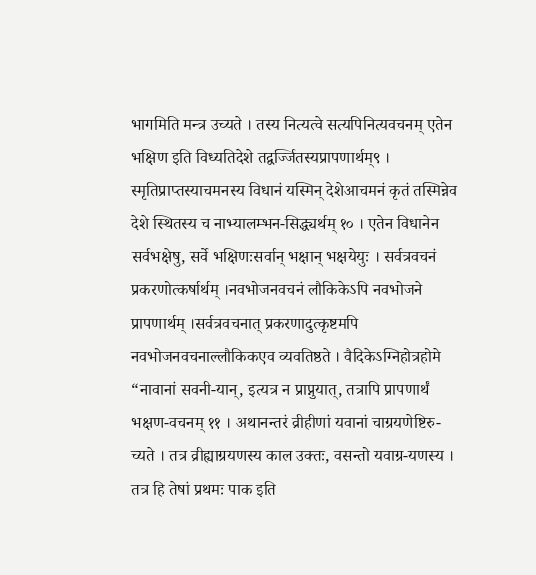भागमिति मन्त्र उच्यते । तस्य नित्यत्वे सत्यपिनित्यवचनम् एतेन भक्षिण इति विध्यतिदेशे तद्वर्ज्जितस्यप्रापणार्थम्९ । स्मृतिप्राप्तस्याचमनस्य विधानं यस्मिन् देशेआचमनं कृतं तस्मिन्नेव देशे स्थितस्य च नाभ्यालम्भन-सिद्ध्यर्थम् १० । एतेन विधानेन सर्वभक्षेषु, सर्वे भक्षिणःसर्वान् भक्षान् भक्षयेयुः । सर्वत्रवचनं प्रकरणोत्कर्षार्थम् ।नवभोजनवचनं लौकिकेऽपि नवभोजने प्रापणार्थम् ।सर्वत्रवचनात् प्रकरणादुत्कृष्टमपि नवभोजनवचनाल्लौकिकएव व्यवतिष्ठते । वैदिकेऽग्निहोत्रहोमे “नावानां सवनी-यान्, इत्यत्र न प्राप्नुयात्, तत्रापि प्रापणार्थं भक्षण-वचनम् ११ । अथानन्तरं व्रीहीणां यवानां चाग्रयणेष्टिरु-च्यते । तत्र व्रीह्याग्रयणस्य काल उक्तः, वसन्तो यवाग्र-यणस्य । तत्र हि तेषां प्रथमः पाक इति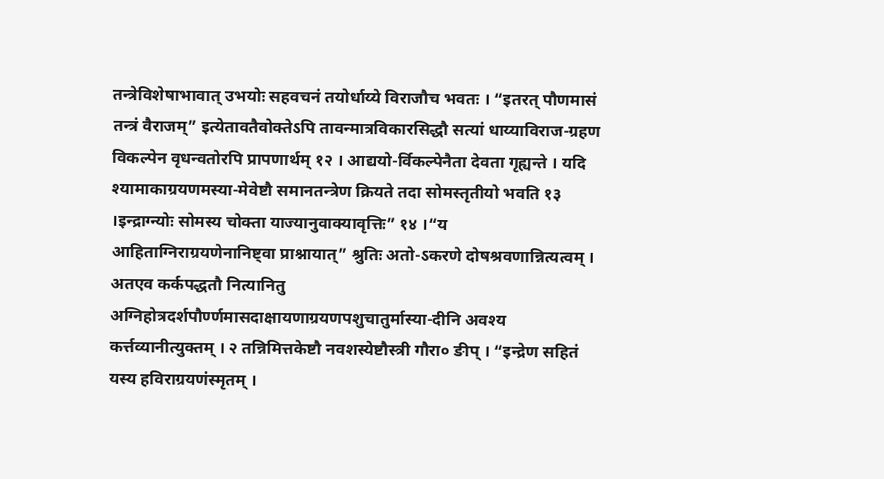तन्त्रेविशेषाभावात् उभयोः सहवचनं तयोर्धाय्ये विराजौच भवतः । “इतरत् पौणमासं तन्त्रं वैराजम्” इत्येतावतैवोक्तेऽपि तावन्मात्रविकारसिद्धौ सत्यां धाय्याविराज-ग्रहण विकल्पेन वृधन्वतोरपि प्रापणार्थम् १२ । आद्ययो-र्विकल्पेनैता देवता गृह्यन्ते । यदि श्यामाकाग्रयणमस्या-मेवेष्टौ समानतन्त्रेण क्रियते तदा सोमस्तृतीयो भवति १३ ।इन्द्राग्न्योः सोमस्य चोक्ता याज्यानुवाक्यावृत्तिः” १४ ।“य आहिताग्निराग्रयणेनानिष्ट्वा प्राश्नायात्” श्रुतिः अतो-ऽकरणे दोषश्रवणान्नित्यत्वम् । अतएव कर्कपद्धतौ नित्यानितु अग्निहोत्रदर्शपौर्ण्णमासदाक्षायणाग्रयणपशुचातुर्मास्या-दीनि अवश्य कर्त्तव्यानीत्युक्तम् । २ तन्निमित्तकेष्टौ नवशस्येष्टौस्त्री गौरा० ङीप् । “इन्द्रेण सहितं यस्य हविराग्रयणंस्मृतम् ।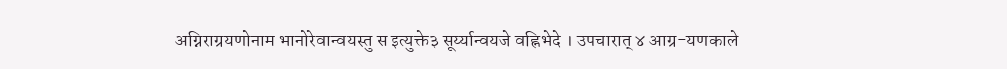अग्निराग्रयणोनाम भानोरेवान्वयस्तु स इत्युक्ते३ सूर्य्यान्वयजे वह्निभेदे । उपचारात् ४ आग्र-यणकाले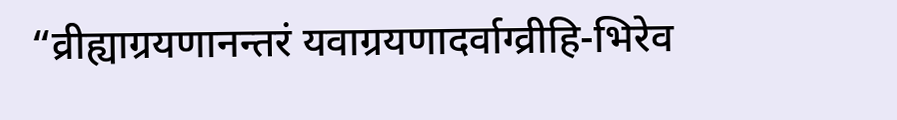“व्रीह्याग्रयणानन्तरं यवाग्रयणादर्वाग्व्रीहि-भिरेव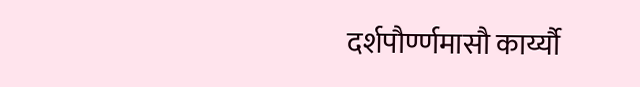दर्शपौर्ण्णमासौ कार्य्यौ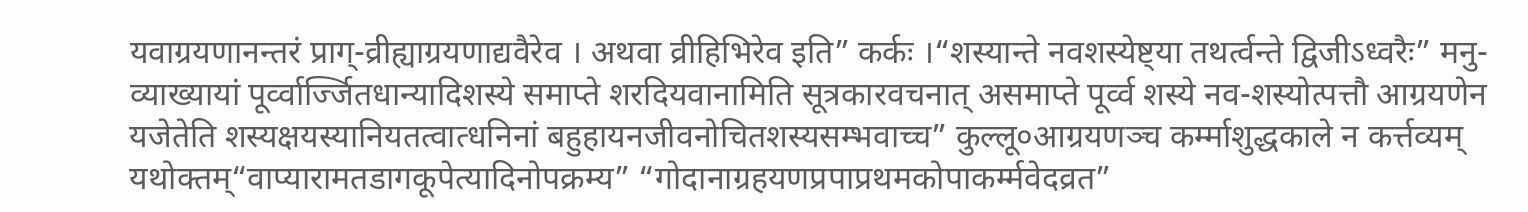यवाग्रयणानन्तरं प्राग्-व्रीह्याग्रयणाद्यवैरेव । अथवा व्रीहिभिरेव इति” कर्कः ।“शस्यान्ते नवशस्येष्ट्या तथर्त्वन्ते द्विजीऽध्वरैः” मनु-व्याख्यायां पूर्व्वार्ज्जितधान्यादिशस्ये समाप्ते शरदियवानामिति सूत्रकारवचनात् असमाप्ते पूर्व्व शस्ये नव-शस्योत्पत्तौ आग्रयणेन यजेतेति शस्यक्षयस्यानियतत्वात्धनिनां बहुहायनजीवनोचितशस्यसम्भवाच्च” कुल्लू०आग्रयणञ्च कर्म्माशुद्धकाले न कर्त्तव्यम् यथोक्तम्“वाप्यारामतडागकूपेत्यादिनोपक्रम्य” “गोदानाग्रहयणप्रपाप्रथमकोपाकर्म्मवेदव्रत”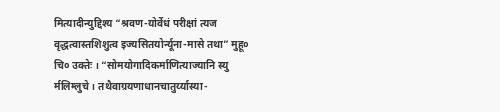मित्यादीन्युद्दिश्य “श्रवण-योर्वेधं परीक्षां त्यज वृद्धत्वास्तशिशुत्व इज्यसितयोर्न्यूना-मासे तथा” मुहू० चि० उक्तेः । “सोमयोगादिकर्माणित्याज्यानि स्यु र्मलिम्लुचे । तथैवाग्रयणाधानचातुर्य्यास्या-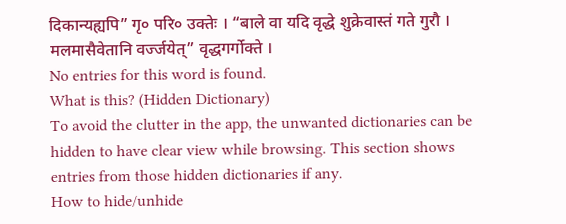दिकान्यह्यपि” गृ० परि० उक्तेः । “बाले वा यदि वृद्धे शुक्रेवास्तं गते गुरौ । मलमासैवेतानि वर्ज्जयेत्” वृद्धगर्गोक्ते ।
No entries for this word is found.
What is this? (Hidden Dictionary)
To avoid the clutter in the app, the unwanted dictionaries can be hidden to have clear view while browsing. This section shows entries from those hidden dictionaries if any.
How to hide/unhide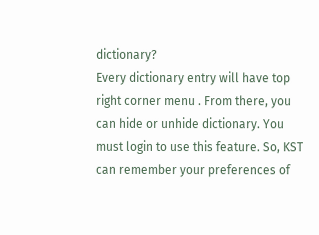dictionary?
Every dictionary entry will have top right corner menu . From there, you can hide or unhide dictionary. You must login to use this feature. So, KST can remember your preferences of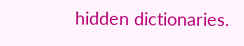hidden dictionaries.